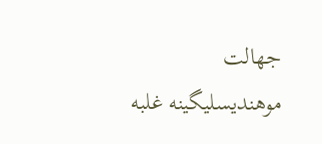جهالت موهندیسلیگینه غلبه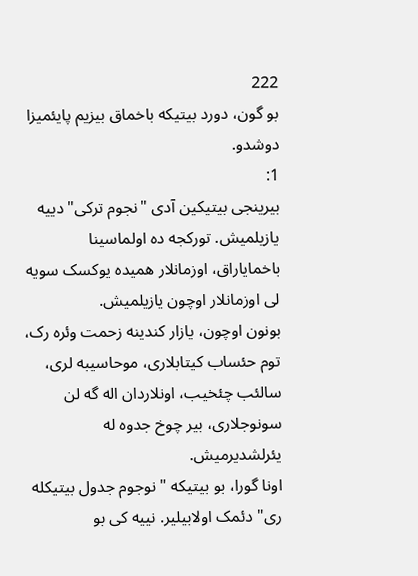222
بو گون، دورد بیتیکه باخماق بیزیم پایئمیزا دوشدو.
1:
بیرینجی بیتیکین آدی "نجوم ترکی" دییه یازیلمیش. تورکجه ده اولماسینا باخمایاراق، اوزمانلار همیده یوکسک سویه لی اوزمانلار اوچون یازیلمیش.
بونون اوچون، یازار کندینه زحمت وئره رک، توم حئساب کیتابلاری، موحاسیبه لری، سالئب چئخیب، اونلاردان اله گه لن سونوجلاری، بیر چوخ جدوه له یئرلشدیرمیش.
اونا گورا، بو بیتیکه " نوجوم جدول بیتیکله ری" دئمک اولابیلیر. نییه کی بو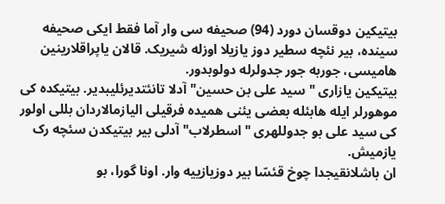بیتیکین دوقسان دورد (94) صحیفه سی وار آما فقط ایکی صحیفه سینده، بیر نئچه سطیر دوز یازیلا اوزله شیریک. قالان یاپراقلارینین هامیسی، جوربه جور جدولرله دولوبدور.
بیتیکین یازاری "سید علی بن حسین" آدلا تانئتدیرئلیبدیر. بیتیکده کی موهورلر ایله هابئله بعضی یئنی همیده فرقیلی الیازمالاردان بللی اولور کی سید علی بو جدوللهری "اسطرلاب" آدلی بیر بیتیکدن سئچه رک یازمیش.
ان باشلانقیجدا چوخ قئسّا بیر دوزیازییه وار. اونا گورا، بو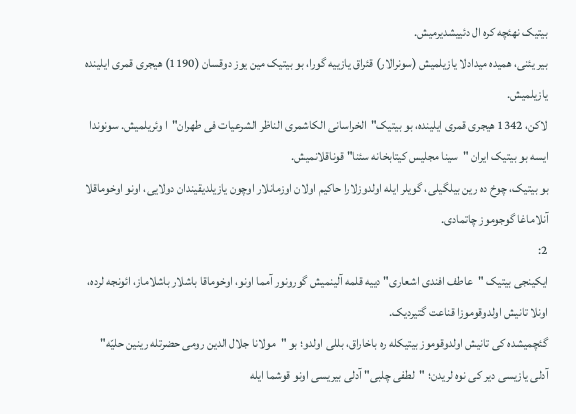بیتیک نهئچه کره ال دئییشدیرمیش.
بیر یئنی، همیده میدادلا یازیلمیش (سونرالار) قئراق یازییه گورا، بو بیتیک مین یوز دوقسان (1190) هیجری قمری ایلینده یازیلمیش.
لاکن، 1342 هیجری قمری ایلینده، بو بیتیک"الخراسانی الکاشمری الناظر الشرعیات فی طهران"ا وئریلمیش. سونوندا ایسه بو بیتیک ایران "سینا مجلیس کیتابخانه سئنا" قوناقلانمیش.
بو بیتیک، چوخ ده رین بیلگیلی، گویلر ایله اولدوزلارا حاکیم اولان اوزمانلار اوچون یازیلدیقیندان دولایی، اونو اوخوماقلا آنلاماغا گوجوموز چاتمادی.
2:
ایکینجی بیتیک "عاطف افندی اشعاری" دییه قلمه آلینمیش گورونور آمما اونو، اوخوماقا باشلار باشلاماز، ائونجه لرده، اونلا تانیش اولدوقوموزا قناعت گتیردیک.
گئچمیشده کی تانیش اولدوقوموز بیتیکله ره باخاراق، بللی اولدو؛ بو "مولانا جلال الدین رومی حضرتله رینین حلیّه" آدلی یازیسی دیر کی نوه لریدن؛ "لطفی چلبی" آدلی بیریسی اونو قوشما ایله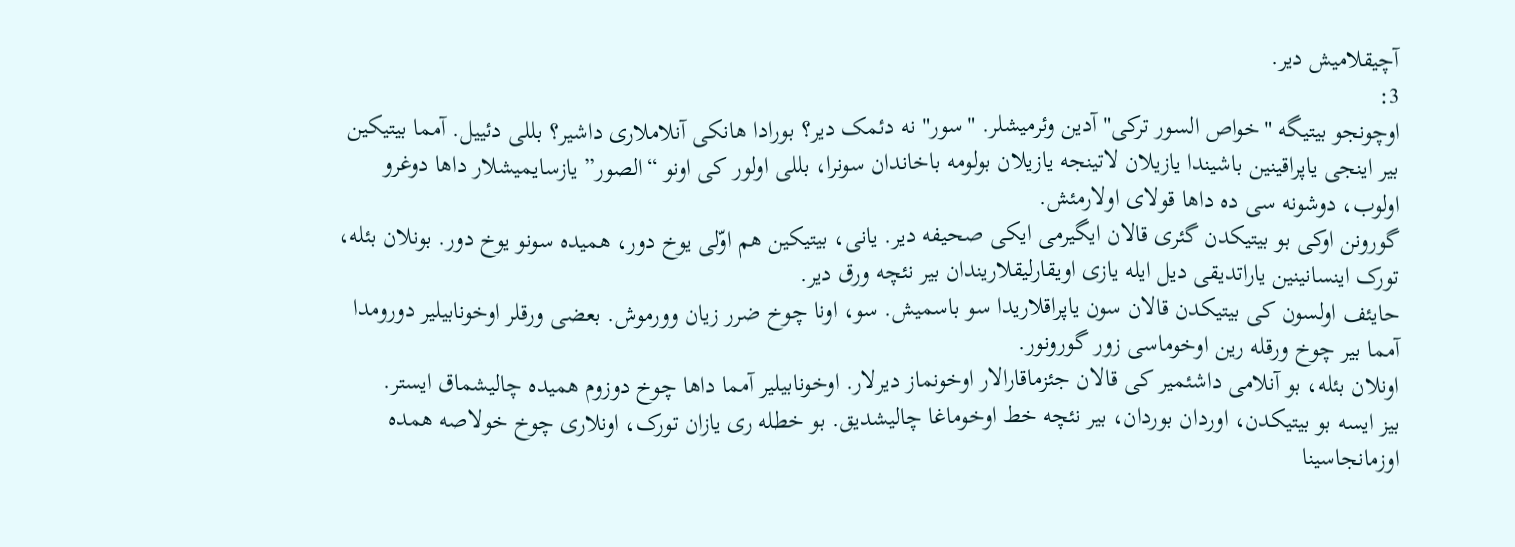آچیقلامیش دیر.
3:
اوچونجو بیتیگه "خواص السور ترکی" آدین وئرمیشلر. "سور" نه دئمک دیر؟ بورادا هانکی آنلاملاری داشیر؟ بللی دئییل. آمما بیتیکین بیر اینجی یاپراقینین باشیندا یازیلان لاتینجه یازیلان بولومه باخاندان سونرا، بللی اولور کی اونو “الصور” یازسایمیشلار داها دوغرو اولوب، دوشونه سی ده داها قولای اولارمئش.
گورونن اوکی بو بیتیکدن گئری قالان ایگیرمی ایکی صحیفه دیر. یانی، بیتیکین هم اوّلی یوخ دور، همیده سونو یوخ دور. بونلان بئله، تورک اینسانینین یاراتدیقی دیل ایله یازی اویقارلیقلاریندان بیر نئچه ورق دیر.
حایئف اولسون کی بیتیکدن قالان سون یاپراقلاریدا سو باسمیش. سو، اونا چوخ ضرر زیان وورموش. بعضی ورقلر اوخونابیلیر دورومدا آمما بیر چوخ ورقله رین اوخوماسی زور گورونور.
اونلان بئله، بو آنلامی داشئمیر کی قالان جئزماقارالار اوخونماز دیرلار. اوخونابیلیر آمما داها چوخ دوزوم همیده چالیشماق ایستر.
بیز ایسه بو بیتیکدن، اوردان بوردان، بیر نئچه خط اوخوماغا چالیشدیق. بو خطله ری یازان تورک، اونلاری چوخ خولاصه همده اوزمانجاسینا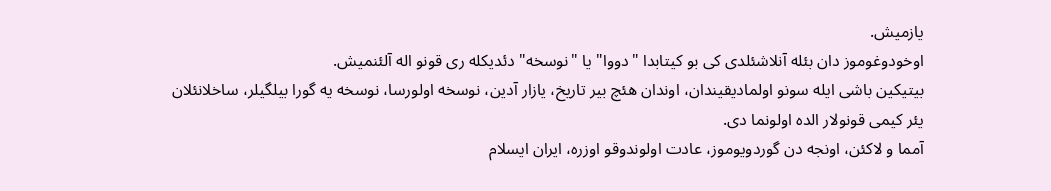یازمیش.
اوخودوغوموز دان بئله آنلاشئلدی کی بو کیتابدا "دووا" یا "نوسخه" دئدیکله ری قونو اله آلئنمیش.
بیتیکین باشی ایله سونو اولمادیقیندان، اوندان هئچ بیر تاریخ، یازار آدین، نوسخه اولورسا، نوسخه یه گورا بیلگیلر، ساخلانئلان یئر کیمی قونولار الده اولونما دی.
آمما و لاکئن، اونجه دن گوردویوموز، عادت اولوندوقو اوزره، ایران ایسلام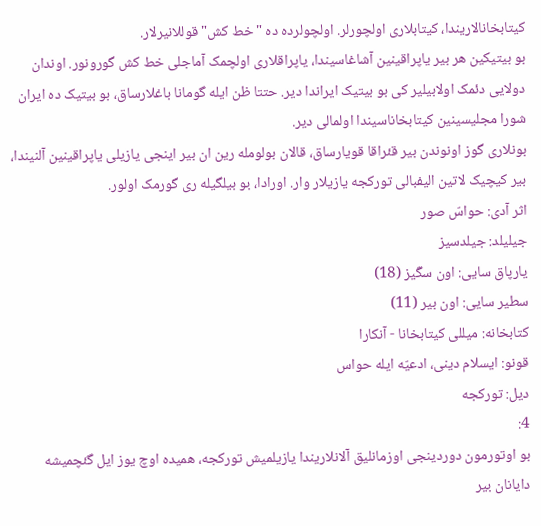کیتابخانالاریندا، کیتابلاری اولچورلر. اولچولرده ده "خط کش" قوللانیرلار.
بو بیتیکین هر بیر یاپراقینین آشاغاسیندا، یاپراقلاری اولچمک آماجلی خط کش گورونور. اوندان دولایی دئمک اولابیلیر کی بو بیتیک ایراندا دیر. حتتا ظن ایله گومانا باغلارساق، بو بیتیک ده ایران شورا مجلیسینین کیتابخاناسیندا اولمالی دیر.
بونلاری گوز اونوندن بیر قئراقا قویارساق، قالان بولومله رین ان بیر اینجی یازیلی یاپراقینین آلنیندا، بیر کیچیک لاتین الیفبالی تورکجه یازیلار وار. اورادا، بو بیلگیله ری گورمک اولور.
اثر آدی: حواسّ صور
جیلیلد: جیلدسیز
یارپاق سایی: اون سگّیز (18)
سطیر سایی: اون بیر (11)
کتابخانه: میللی کیتابخانا - آنکارا
قونو: ایسلام دینی، ادعیّه ایله حواس
دیل: تورکجه
4:
بو اوتورمون دوردینجی اوزمانلیق آلانلاریندا یازیلمیش تورکجه، همیده اوچ یوز ایل گئچمیشه دایانان بیر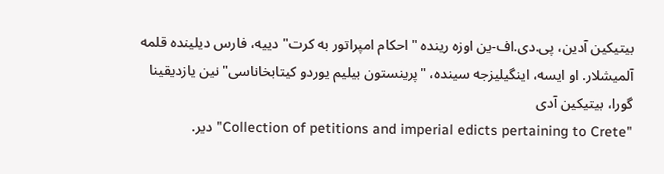بیتیکین آدین، پی.دی.اف-ین اوزه رینده "احکام امپراتور به کرت" دییه، فارس دیلینده قلمه آلمیشلار. او ایسه، اینگیلیزجه سینده، "پرینستون بیلیم یوردو کیتابخاناسی"نین یازدیقینا گورا، بیتیکین آدی
"Collection of petitions and imperial edicts pertaining to Crete" دیر.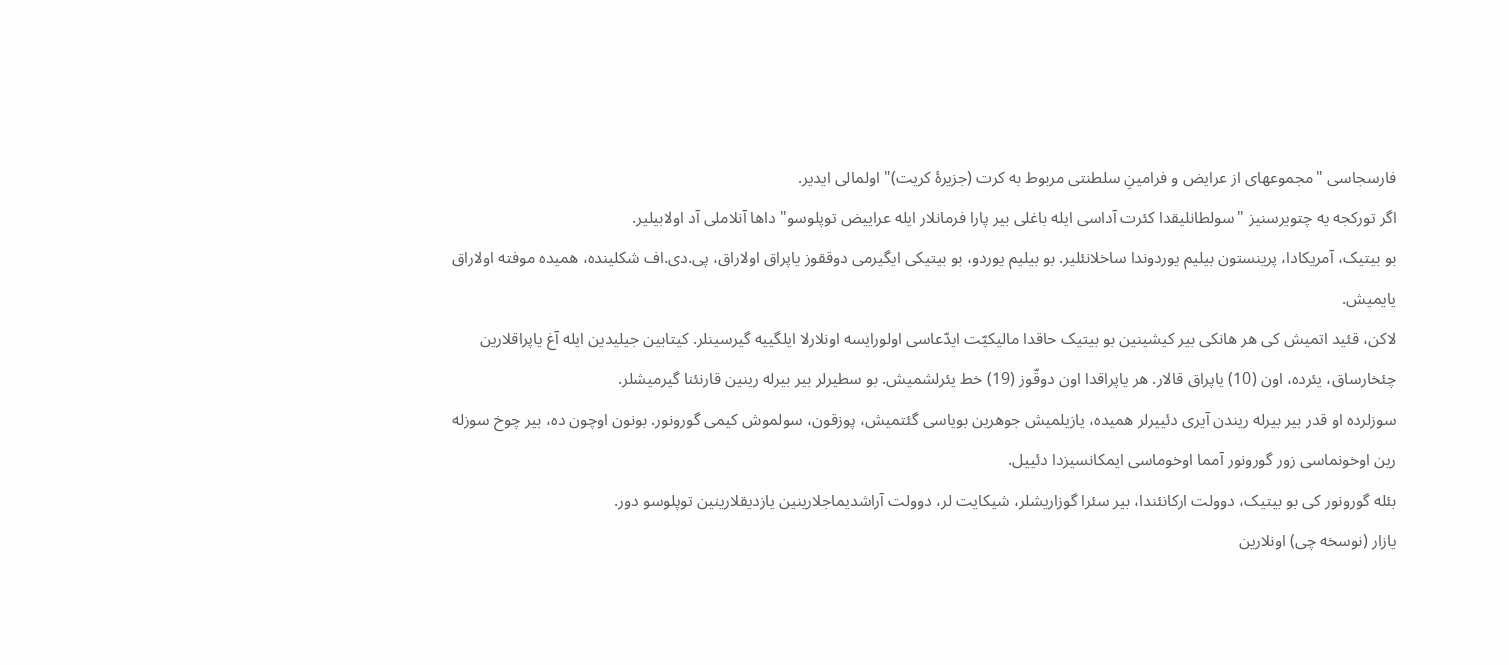فارسجاسی "مجموعهای از عرایض و فرامینِ سلطنتی مربوط به کرت (جزیرهٔ کریت)" اولمالی ایدیر.
اگر تورکجه یه چتویرسنیز "سولطانلیقدا کئرت آداسی ایله باغلی بیر پارا فرمانلار ایله عراییض توپلوسو" داها آنلاملی آد اولابیلیر.
بو بیتیک، آمریکادا، پرینستون بیلیم یوردوندا ساخلانئلیر. بو بیلیم یوردو، بو بیتیکی ایگیرمی دوققوز یاپراق اولاراق، پی.دی.اف شکلینده، همیده موفته اولاراق یایمیش.
لاکن، قئید اتمیش کی هر هانکی بیر کیشینین بو بیتیک حاقدا مالیکیّت ایدّعاسی اولورایسه اونلارلا ایلگییه گیرسینلر. کیتابین جیلیدین ایله آغ یاپراقلارین چئخارساق، یئرده، اون (10) یاپراق قالار. هر یاپراقدا اون دوقّوز (19) خط یئرلشمیش. بو سطیرلر بیر بیرله رینین قارنئنا گیرمیشلر.
سوزلرده او قدر بیر بیرله ریندن آیری دئییرلر همیده، یازیلمیش جوهرین بویاسی گئتمیش، پوزقون، سولموش کیمی گورونور. بونون اوچون ده، بیر چوخ سوزله رین اوخونماسی زور گورونور آمما اوخوماسی ایمکانسیزدا دئییل.
بئله گورونور کی بو بیتیک، دوولت ارکانئندا، بیر سئرا گوزاریشلر، شیکایت لر، دوولت آراشدیماجلارینین یازدیقلارینین توپلوسو دور.
یازار (نوسخه چی) اونلارین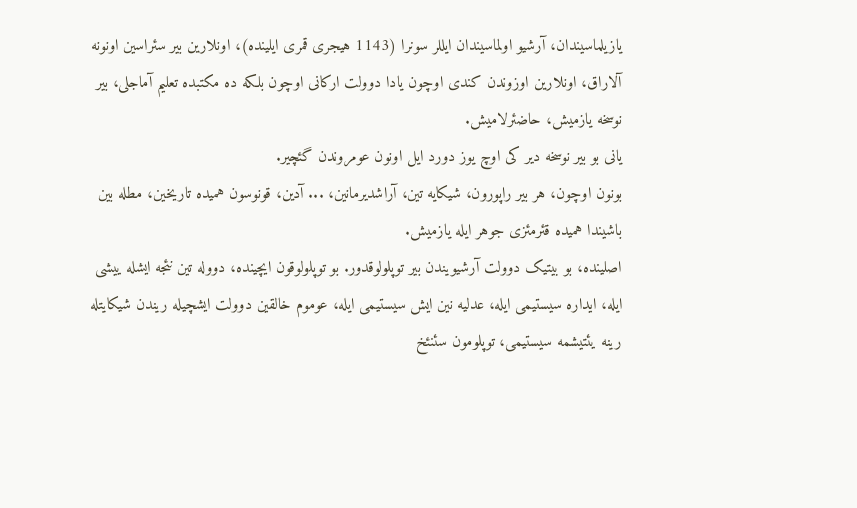یازیلماسیندان، آرشیو اولماسیندان ایللر سونرا (1143 هیجری قمری ایلینده)، اونلارین بیر سئراسین اونونه آلاراق، اونلارین اوزوندن کندی اوچون یادا دوولت ارکانی اوچون بلکه ده مکتبده تعلیم آماجلی، بیر نوسخه یازمیش، حاضئرلامیش.
یانی بو بیر نوسخه دیر کی اوچ یوز دورد ایل اونون عومروندن گئچیر.
بونون اوچون، هر بیر راپورون، شیکایه تین، آراشدیرمانین، ... آدین، قونوسون همیده تاریخین، مطله بین باشیندا همیده قئرمئزی جوهر ایله یازمیش.
اصلینده، بو بیتیک دوولت آرشیویندن بیر توپلولوقدور. بو توپلولوقون ایچینده، دووله تین نئجه ایشله ییشی ایله، ایداره سیستیمی ایله، عدلیه نین ایش سیستیمی ایله، عوموم خالقین دوولت ایشچیله ریندن شیکایتله رینه یئتیشمه سیستیمی، توپلومون سئنئخ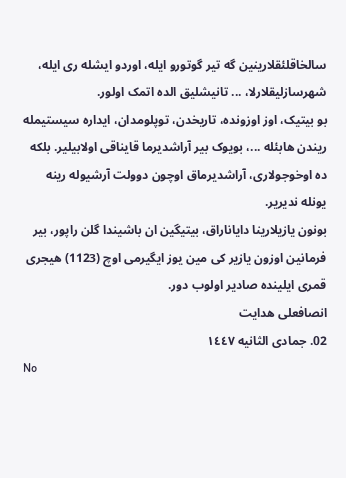سالخاقلئقلارینین گه تیر گوتورو ایله، اوردو ایشله ری ایله، شهرسازلیقلارلا، ... تانیشلیق الده اتمک اولور.
بو بیتیک، اوز اوزونده، تاریخدن، توپلومدان، ایداره سیستیمله ریندن هابئله ...، بویوک بیر آراشدیرما قایناقی اولابیلیر. بلکه ده اوخوجولاری، آراشدیرماق اوچون دوولت آرشیوله رینه یونله ندیریر.
بونون یازیلارینا دایاناراق، بیتیگین ان باشیندا گلن راپور، بیر فرمانین اوزون یازیر کی مین یوز ایگیرمی اوچ (1123) هیجری قمری ایلینده صادیر اولوب دور.
انصافعلی هدایت
02. جمادی الثانیه ١٤٤٧
No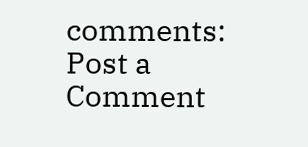comments:
Post a Comment